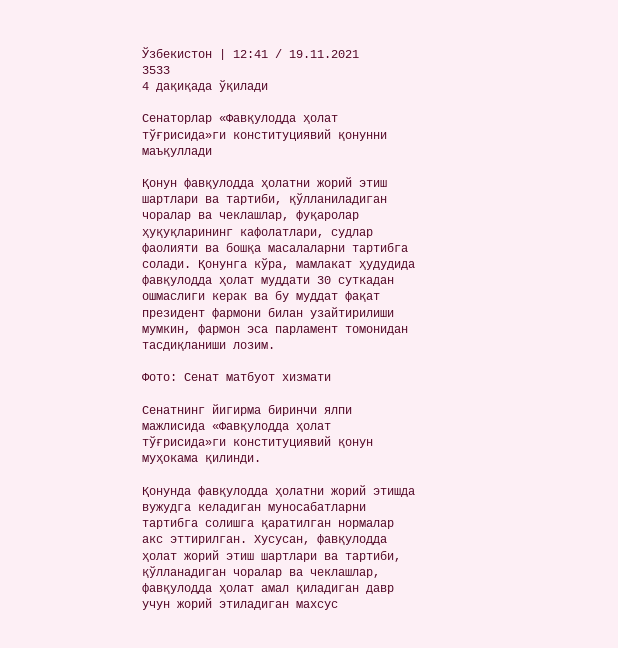Ўзбекистон | 12:41 / 19.11.2021
3533
4 дақиқада ўқилади

Сенаторлар «Фавқулодда ҳолат тўғрисида»ги конституциявий қонунни маъқуллади

Қонун фавқулодда ҳолатни жорий этиш шартлари ва тартиби, қўлланиладиган чоралар ва чеклашлар, фуқаролар ҳуқуқларининг кафолатлари, судлар фаолияти ва бошқа масалаларни тартибга солади. Қонунга кўра, мамлакат ҳудудида фавқулодда ҳолат муддати 30 суткадан ошмаслиги керак ва бу муддат фақат президент фармони билан узайтирилиши мумкин, фармон эса парламент томонидан тасдиқланиши лозим.

Фото: Сенат матбуот хизмати

Сенатнинг йигирма биринчи ялпи мажлисида «Фавқулодда ҳолат тўғрисида»ги конституциявий қонун муҳокама қилинди.

Қонунда фавқулодда ҳолатни жорий этишда вужудга келадиган муносабатларни тартибга солишга қаратилган нормалар акс эттирилган. Хусусан, фавқулодда ҳолат жорий этиш шартлари ва тартиби, қўлланадиган чоралар ва чеклашлар, фавқулодда ҳолат амал қиладиган давр учун жорий этиладиган махсус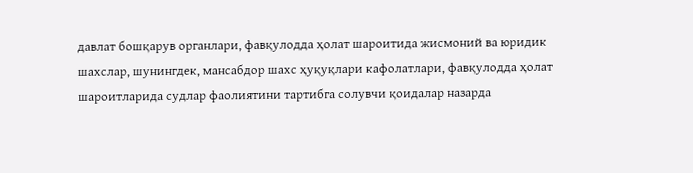давлат бошқарув органлари, фавқулодда ҳолат шароитида жисмоний ва юридик шахслар, шунингдeк, мансабдор шахс ҳуқуқлари кафолатлари, фавқулодда ҳолат шароитларида судлар фаолиятини тартибга солувчи қоидалар назарда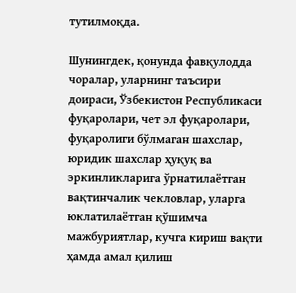тутилмоқда.

Шунингдек, қонунда фавқулодда чоралар, уларнинг таъсири доираси, Ўзбекистон Республикаси фуқаролари, чет эл фуқаролари, фуқаролиги бўлмаган шахслар, юридик шахслар ҳуқуқ ва эркинликларига ўрнатилаётган вақтинчалик чекловлар, уларга юклатилаётган қўшимча мажбуриятлар, кучга кириш вақти ҳамда амал қилиш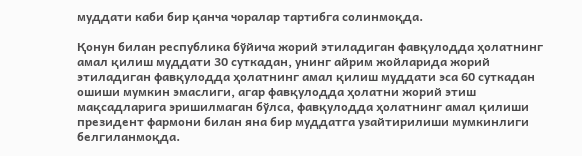муддати каби бир қанча чоралар тартибга солинмоқда.

Қонун билан республика бўйича жорий этиладиган фавқулодда ҳолатнинг амал қилиш муддати 30 суткадан, унинг айрим жойларида жорий этиладиган фавқулодда ҳолатнинг амал қилиш муддати эса 60 суткадан ошиши мумкин эмаслиги, агар фавқулодда ҳолатни жорий этиш мақсадларига эришилмаган бўлса, фавқулодда ҳолатнинг амал қилиши президент фармони билан яна бир муддатга узайтирилиши мумкинлиги белгиланмоқда.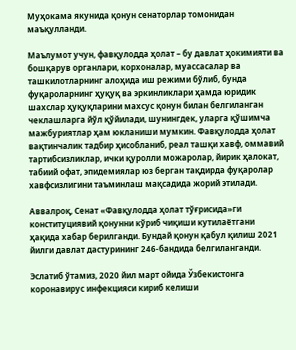Муҳокама якунида қонун сенаторлар томонидан маъқулланди.

Маълумот учун, фавқулодда ҳолат – бу давлат ҳокимияти ва бошқарув органлари, корхоналар, муассасалар ва ташкилотларнинг алоҳида иш режими бўлиб, бунда фуқароларнинг ҳуқуқ ва эркинликлари ҳамда юридик шахслар ҳуқуқларини махсус қонун билан белгиланган чеклашларга йўл қўйилади, шунингдек, уларга қўшимча мажбуриятлар ҳам юкланиши мумкин. Фавқулодда ҳолат вақтинчалик тадбир ҳисобланиб, реал ташқи хавф, оммавий тартибсизликлар, ички қуролли можаролар, йирик ҳалокат, табиий офат, эпидемиялар юз берган тақдирда фуқаролар хавфсизлигини таъминлаш мақсадида жорий этилади.

Аввалроқ, Сенат «Фавқулодда ҳолат тўғрисида»ги конституциявий қонунни кўриб чиқиши кутилаётгани ҳақида хабар берилганди. Бундай қонун қабул қилиш 2021 йилги давлат дастурининг 246-бандида белгиланганди.

Эслатиб ўтамиз, 2020 йил март ойида Ўзбекистонга коронавирус инфекцияси кириб келиши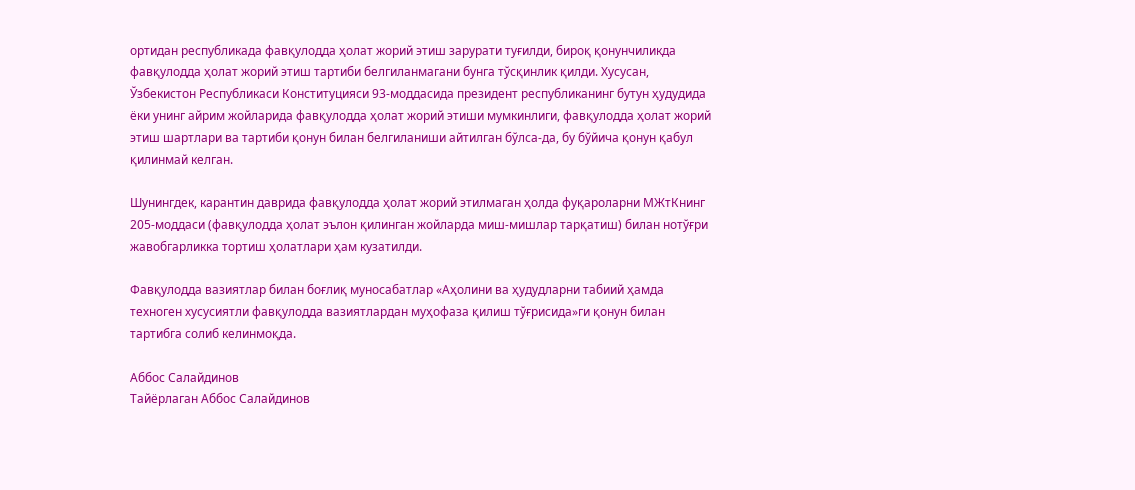ортидан республикада фавқулодда ҳолат жорий этиш зарурати туғилди, бироқ қонунчиликда фавқулодда ҳолат жорий этиш тартиби белгиланмагани бунга тўсқинлик қилди. Хусусан, Ўзбекистон Республикаси Конституцияси 93-моддасида президент республиканинг бутун ҳудудида ёки унинг айрим жойларида фавқулодда ҳолат жорий этиши мумкинлиги, фавқулодда ҳолат жорий этиш шартлари ва тартиби қонун билан белгиланиши айтилган бўлса-да, бу бўйича қонун қабул қилинмай келган.

Шунингдек, карантин даврида фавқулодда ҳолат жорий этилмаган ҳолда фуқароларни МЖтКнинг 205-моддаси (фавқулодда ҳолат эълон қилинган жойларда миш-мишлар тарқатиш) билан нотўғри жавобгарликка тортиш ҳолатлари ҳам кузатилди.

Фавқулодда вазиятлар билан боғлиқ муносабатлар «Аҳолини ва ҳудудларни табиий ҳамда техноген хусусиятли фавқулодда вазиятлардан муҳофаза қилиш тўғрисида»ги қонун билан тартибга солиб келинмоқда.

Аббос Салайдинов
Тайёрлаган Аббос Салайдинов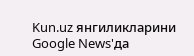Kun.uz янгиликларини Google News'да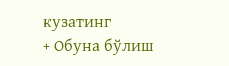кузатинг
+ Обуна бўлиш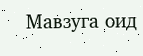Мавзуга оид